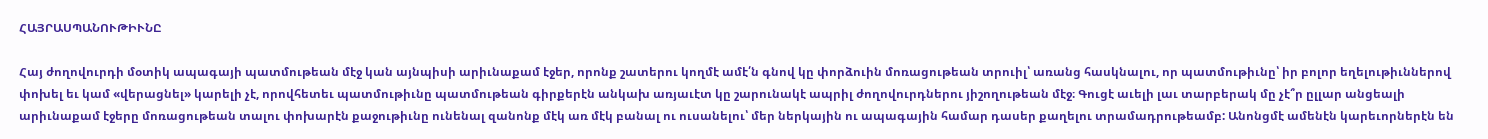ՀԱՅՐԱՍՊԱՆՈՒԹԻՒՆԸ

Հայ ժողովուրդի մօտիկ ապագայի պատմութեան մէջ կան այնպիսի արիւնաքամ էջեր, որոնք շատերու կողմէ ամէ՛ն գնով կը փորձուին մոռացութեան տրուիլ՝ առանց հասկնալու, որ պատմութիւնը՝ իր բոլոր եղելութիւններով փոխել եւ կամ «վերացնել» կարելի չէ, որովհետեւ պատմութիւնը պատմութեան գիրքերէն անկախ առյաւէտ կը շարունակէ ապրիլ ժողովուրդներու յիշողութեան մէջ։ Գուցէ աւելի լաւ տարբերակ մը չէ՞ր ըլլար անցեալի արիւնաքամ էջերը մոռացութեան տալու փոխարէն քաջութիւնը ունենալ զանոնք մէկ առ մէկ բանալ ու ուսանելու՝ մեր ներկային ու ապագային համար դասեր քաղելու տրամադրութեամբ: Անոնցմէ ամենէն կարեւորներէն են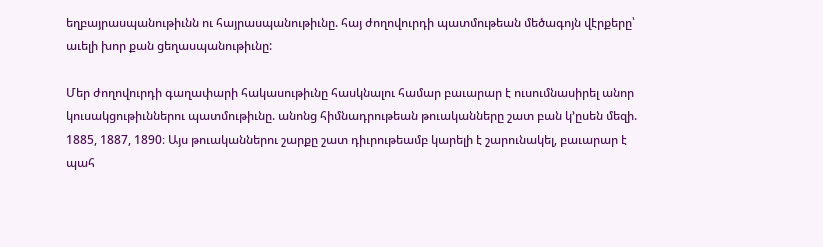եղբայրասպանութիւնն ու հայրասպանութիւնը. հայ ժողովուրդի պատմութեան մեծագոյն վէրքերը՝ աւելի խոր քան ցեղասպանութիւնը:

Մեր ժողովուրդի գաղափարի հակասութիւնը հասկնալու համար բաւարար է ուսումնասիրել անոր կուսակցութիւններու պատմութիւնը. անոնց հիմնադրութեան թուականները շատ բան կ՚ըսեն մեզի. 1885, 1887, 1890։ Այս թուականներու շարքը շատ դիւրութեամբ կարելի է շարունակել, բաւարար է պահ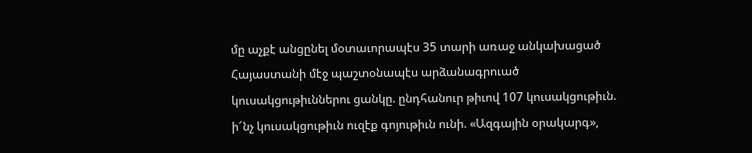մը աչքէ անցընել մօտաւորապէս 35 տարի առաջ անկախացած Հայաստանի մէջ պաշտօնապէս արձանագրուած կուսակցութիւններու ցանկը. ընդհանուր թիւով 107 կուսակցութիւն. ի՜նչ կուսակցութիւն ուզէք գոյութիւն ունի. «Ազգային օրակարգ»,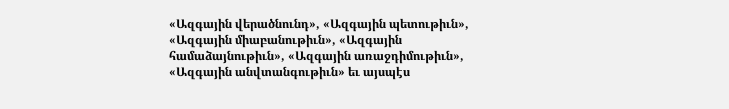«Ազգային վերածնունդ», «Ազգային պետութիւն», «Ազգային միաբանութիւն», «Ազգային համաձայնութիւն», «Ազգային առաջդիմութիւն», «Ազգային անվտանգութիւն» եւ այսպէս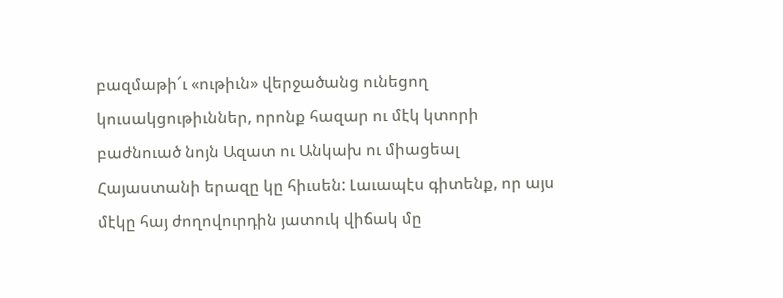բազմաթի՜ւ «ութիւն» վերջածանց ունեցող կուսակցութիւններ, որոնք հազար ու մէկ կտորի բաժնուած նոյն Ազատ ու Անկախ ու միացեալ Հայաստանի երազը կը հիւսեն: Լաւապէս գիտենք, որ այս մէկը հայ ժողովուրդին յատուկ վիճակ մը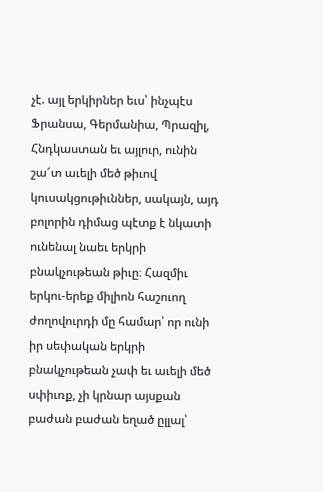չէ. այլ երկիրներ եւս՝ ինչպէս Ֆրանսա, Գերմանիա, Պրազիլ, Հնդկաստան եւ այլուր, ունին շա՜տ աւելի մեծ թիւով կուսակցութիւններ, սակայն, այդ բոլորին դիմաց պէտք է նկատի ունենալ նաեւ երկրի բնակչութեան թիւը։ Հազմիւ երկու-երեք միլիոն հաշուող ժողովուրդի մը համար՝ որ ունի իր սեփական երկրի բնակչութեան չափ եւ աւելի մեծ սփիւռք, չի կրնար այսքան բաժան բաժան եղած ըլլալ՝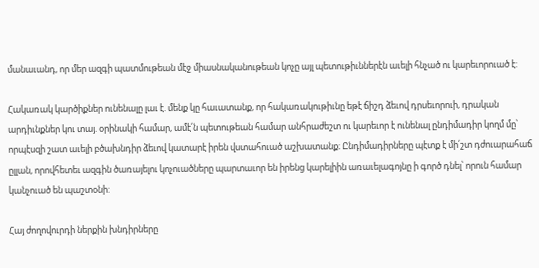մանաւանդ, որ մեր ազգի պատմութեան մէջ միասնականութեան կոչը այլ պետութիւններէն աւելի հնչած ու կարեւորուած է:

Հակառակ կարծիքներ ունենալը լաւ է. մենք կը հաւատանք, որ հակառակութիւնը եթէ ճիշդ ձեւով դրսեւորուի, դրական արդիւնքներ կու տայ. օրինակի համար, ամէ՛ն պետութեան համար անհրաժեշտ ու կարեւոր է ունենալ ընդիմադիր կողմ մը՝ որպէսզի շատ աւելի բծախնդիր ձեւով կատարէ իրեն վստահուած աշխատանք։ Ընդիմադիրները պէտք է մի՛շտ դժուարահաճ ըլլան, որովհետեւ ազգին ծառայելու կոչուածները պարտաւոր են իրենց կարելիին առաւելագոյնը ի գործ դնել՝ որուն համար կանչուած են պաշտօնի:

Հայ ժողովուրդի ներքին խնդիրները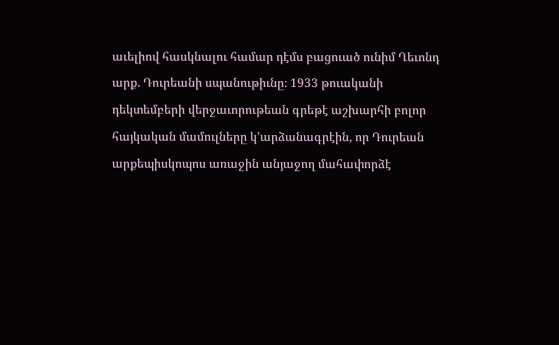աւելիով հասկնալու համար դէմս բացուած ունիմ Ղեւոնդ արք. Դուրեանի սպանութիւնը։ 1933 թուականի դեկտեմբերի վերջաւորութեան գրեթէ աշխարհի բոլոր հայկական մամուլները կ՚արձանագրէին, որ Դուրեան արքեպիսկոպոս առաջին անյաջող մահափորձէ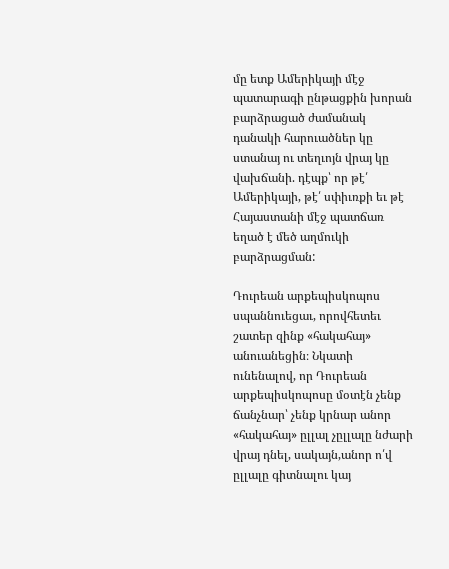մը ետք Ամերիկայի մէջ պատարագի ընթացքին խորան բարձրացած ժամանակ դանակի հարուածներ կը ստանայ ու տեղւոյն վրայ կը վախճանի. դէպք՝ որ թէ՛ Ամերիկայի, թէ՛ սփիւռքի եւ թէ Հայաստանի մէջ պատճառ եղած է մեծ աղմուկի բարձրացման:

Դուրեան արքեպիսկոպոս սպաննուեցաւ, որովհետեւ շատեր զինք «հակահայ» անուանեցին։ Նկատի ունենալով, որ Դուրեան արքեպիսկոպոսը մօտէն չենք ճանչնար՝ չենք կրնար անոր «հակահայ» ըլլալ չըլլալը նժարի վրայ դնել, սակայն,անոր ո՛վ ըլլալը գիտնալու կայ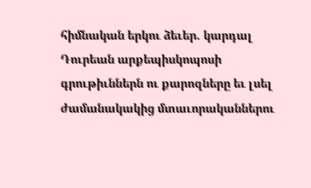հիմնական երկու ձեւեր. կարդալ Դուրեան արքեպիսկոպոսի գրութիւններն ու քարոզները եւ լսել ժամանակակից մտաւորականներու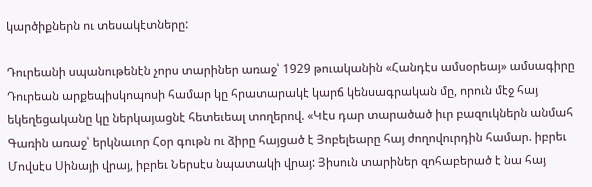կարծիքներն ու տեսակէտները:

Դուրեանի սպանութենէն չորս տարիներ առաջ՝ 1929 թուականին «Հանդէս ամսօրեայ» ամսագիրը Դուրեան արքեպիսկոպոսի համար կը հրատարակէ կարճ կենսագրական մը, որուն մէջ հայ եկեղեցականը կը ներկայացնէ հետեւեալ տողերով. «Կէս դար տարածած իւր բազուկներն անմահ Գառին առաջ՝ երկնաւոր Հօր գութն ու ձիրը հայցած է Յոբելեարը հայ ժողովուրդին համար. իբրեւ Մովսէս Սինայի վրայ, իբրեւ Ներսէս նպատակի վրայ: Յիսուն տարիներ զոհաբերած է նա հայ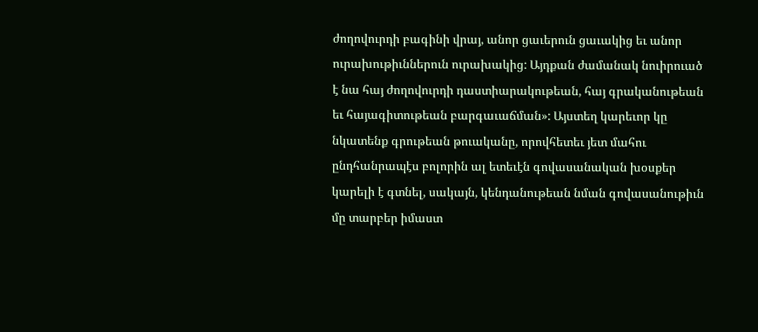ժողովուրդի բագինի վրայ, անոր ցաւերուն ցաւակից եւ անոր ուրախութիւններուն ուրախակից: Այդքան ժամանակ նուիրուած է նա հայ ժողովուրդի դաստիարակութեան, հայ գրականութեան եւ հայագիտութեան բարգաւաճման»: Այստեղ կարեւոր կը նկատենք գրութեան թուականը, որովհետեւ յետ մահու ընդհանրապէս բոլորին ալ ետեւէն գովասանական խօսքեր կարելի է գտնել, սակայն, կենդանութեան նման գովասանութիւն մը տարբեր իմաստ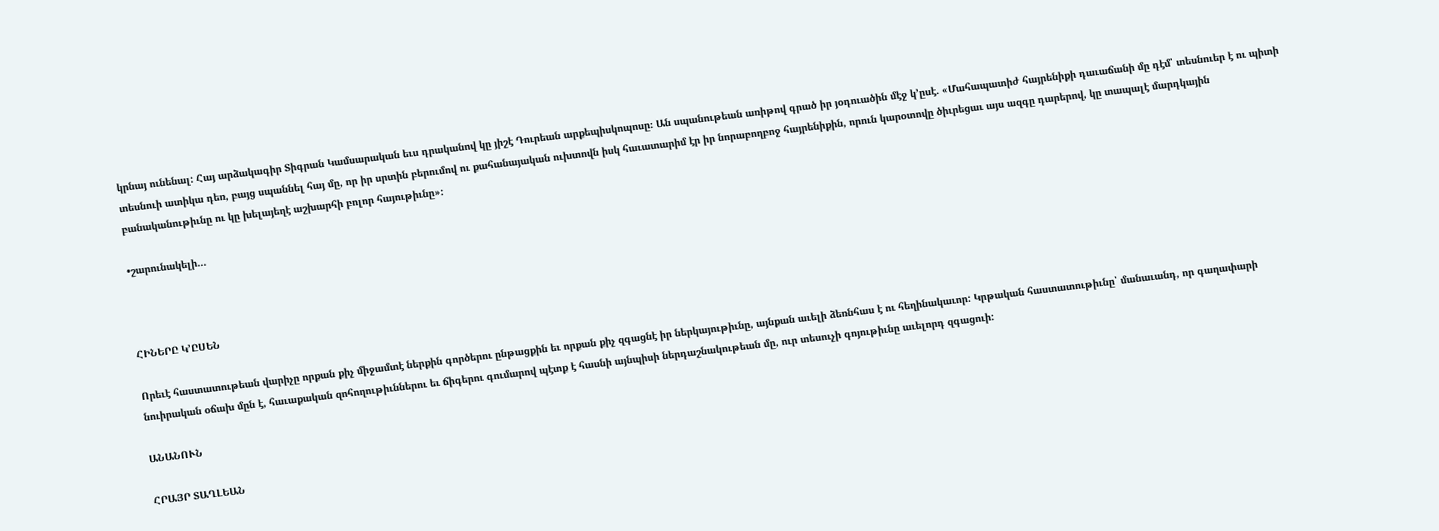կրնայ ունենալ: Հայ արձակագիր Տիգրան Կամսարական եւս դրականով կը յիշէ Դուրեան արքեպիսկոպոսը։ Ան սպանութեան առիթով գրած իր յօդուածին մէջ կ՚ըսէ. «Մահապատիժ հայրենիքի դաւաճանի մը դէմ՝ տեսնուեր է ու պիտի տեսնուի ատիկա դեռ, բայց սպաննել հայ մը, որ իր սրտին բերումով ու քահանայական ուխտովն իսկ հաւատարիմ էր իր նորաբողբոջ հայրենիքին, որուն կարօտովը ծիւրեցաւ այս ազգը դարերով, կը տապալէ մարդկային բանականութիւնը ու կը խելայեղէ աշխարհի բոլոր հայութիւնը»:

•շարունակելի…



ՀԻՆԵՐԸ Կ՚ԸՍԵՆ

Որեւէ հաստատութեան վարիչը որքան քիչ միջամտէ ներքին գործերու ընթացքին եւ որքան քիչ զգացնէ իր ներկայութիւնը, այնքան աւելի ձեռնհաս է ու հեղինակաւոր: Կրթական հաստատութիւնը՝ մանաւանդ, որ գաղափարի նուիրական օճախ մըն է, հաւաքական զոհողութիւններու եւ ճիգերու գումարով պէտք է հասնի այնպիսի ներդաշնակութեան մը, ուր տեսուչի գոյութիւնը աւելորդ զգացուի:

ԱՆԱՆՈՒՆ

ՀՐԱՅՐ ՏԱՂԼԵԱՆ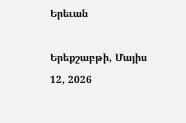Երեւան

Երեքշաբթի, Մայիս 12, 2026